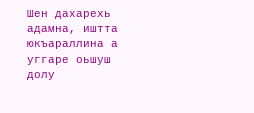Шен дахарехь адамна, иштта юкъараллина а уггаре оьшуш долу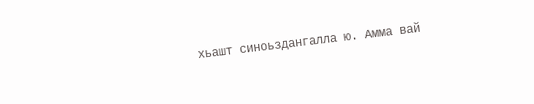хьашт синоьздангалла ю. Амма вай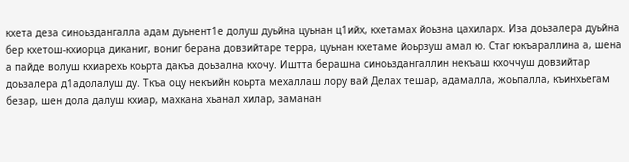кхета деза синоьздангалла адам дуьнент1е долуш дуьйна цуьнан ц1ийх, кхетамах йоьзна цахиларх. Иза доьзалера дуьйна бер кхетош-кхиорца диканиг, вониг берана довзийтаре терра, цуьнан кхетаме йоьрзуш амал ю. Стаг юкъараллина а, шена а пайде волуш кхиарехь коьрта дакъа доьзална кхочу. Иштта берашна синоьздангаллин некъаш кхоччуш довзийтар доьзалера д1адолалуш ду. Ткъа оцу некъийн коьрта мехаллаш лору вай Делах тешар, адамалла, жоьпалла, къинхьегам безар, шен дола далуш кхиар, махкана хьанал хилар, заманан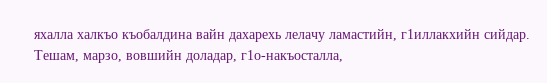яхалла халкъо къобалдина вайн дахарехь лелачу ламастийн, г1иллакхийн сийдар.
Тешам, марзо, вовшийн доладар, г1о-накъосталла,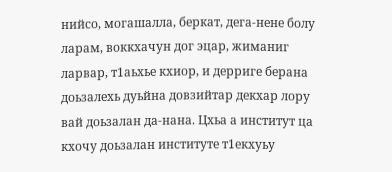нийсо, могашалла, беркат, дега-нене болу ларам, воккхачун дог эцар, жиманиг ларвар, т1аьхье кхиор, и дерриге берана доьзалехь дуьйна довзийтар декхар лору вай доьзалан да-нана. Цхьа а институт ца кхочу доьзалан институте т1екхуьу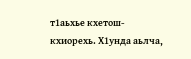т1аьхье кхетош-кхиорехь. Х1унда аьлча,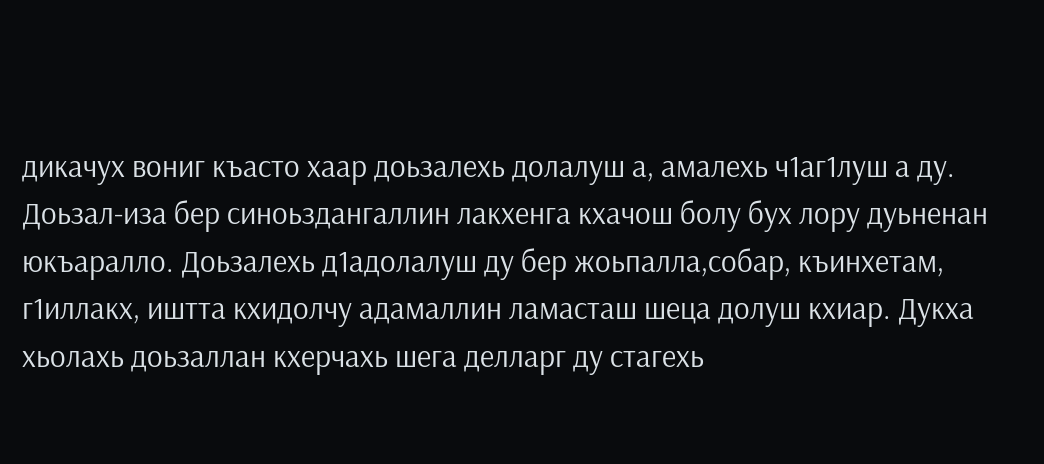дикачух вониг къасто хаар доьзалехь долалуш а, амалехь ч1аг1луш а ду.
Доьзал-иза бер синоьздангаллин лакхенга кхачош болу бух лору дуьненан юкъаралло. Доьзалехь д1адолалуш ду бер жоьпалла,собар, къинхетам, г1иллакх, иштта кхидолчу адамаллин ламасташ шеца долуш кхиар. Дукха хьолахь доьзаллан кхерчахь шега делларг ду стагехь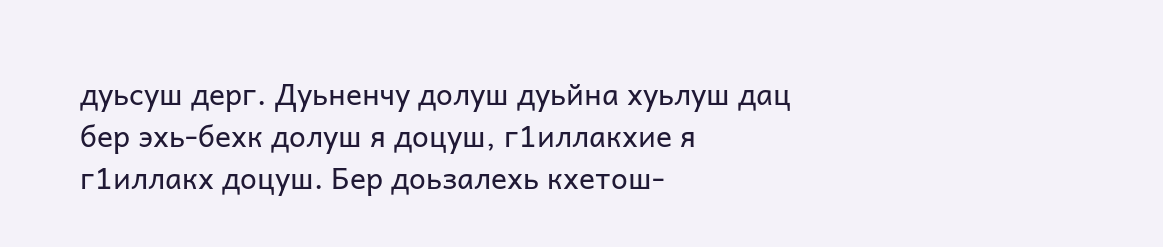дуьсуш дерг. Дуьненчу долуш дуьйна хуьлуш дац бер эхь-бехк долуш я доцуш, г1иллакхие я г1иллакх доцуш. Бер доьзалехь кхетош-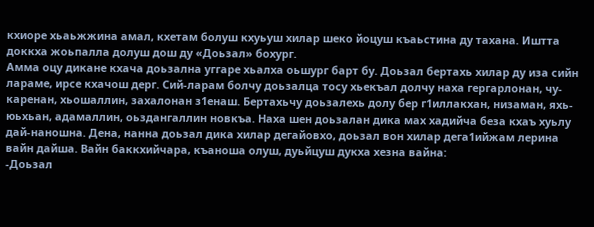кхиоре хьаьжжина амал, кхетам болуш кхуьуш хилар шеко йоцуш къаьстина ду тахана. Иштта доккха жоьпалла долуш дош ду «Доьзал» бохург.
Амма оцу дикане кхача доьзална уггаре хьалха оьшург барт бу. Доьзал бертахь хилар ду иза сийн лараме, ирсе кхачош дерг. Сий-ларам болчу доьзалца тосу хьекъал долчу наха гергарлонан, чу-каренан, хьошаллин, захалонан з1енаш. Бертахьчу доьзалехь долу бер г1иллакхан, низаман, яхь-юьхьан, адамаллин, оьздангаллин новкъа. Наха шен доьзалан дика мах хадийча беза кхаъ хуьлу дай-наношна. Дена, нанна доьзал дика хилар дегайовхо, доьзал вон хилар дега1ийжам лерина вайн дайша. Вайн баккхийчара, къаноша олуш, дуьйцуш дукха хезна вайна:
-Доьзал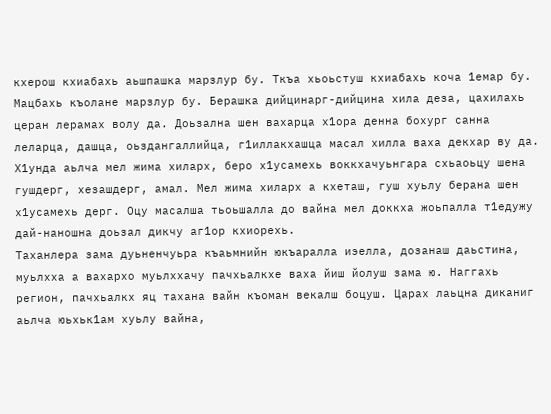кхерош кхиабахь аьшпашка марзлур бу. Ткъа хьоьстуш кхиабахь коча 1емар бу. Мацбахь къолане марзлур бу. Берашка дийцинарг-дийцина хила деза, цахилахь церан лерамах волу да. Доьзална шен вахарца х1ора денна бохург санна леларца, дашца, оьздангаллийца, г1иллакхашца масал хилла ваха декхар ву да.
Х1унда аьлча мел жима хиларх, беро х1усамехь воккхачуьнгара схьаоьцу шена гушдерг, хезашдерг, амал. Мел жима хиларх а кхеташ, гуш хуьлу берана шен х1усамехь дерг. Оцу масалша тьоьшалла до вайна мел доккха жоьпалла т1едужу дай-наношна доьзал дикчу аг1ор кхиорехь.
Таханлера зама дуьненчуьра къаьмнийн юкъаралла иэелла, дозанаш даьстина, муьлхха а вахархо муьлххачу пачхьалкхе ваха йиш йолуш зама ю. Наггахь регион, пачхьалкх яц тахана вайн къоман векалш боцуш. Царах лаьцна диканиг аьлча юьхьк1ам хуьлу вайна,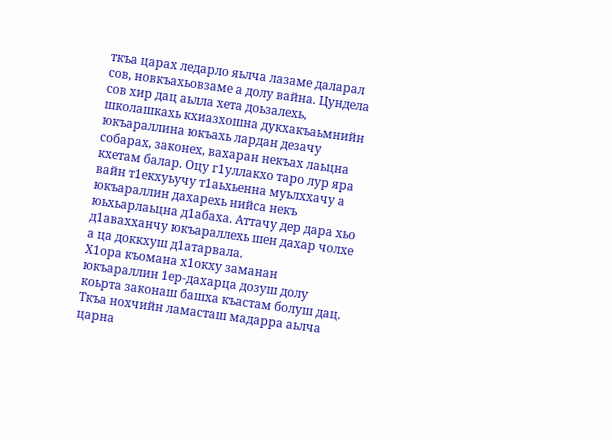ткъа царах ледарло яьлча лазаме даларал сов, новкъахьовзаме а долу вайна. Цундела сов хир дац аьлла хета доьзалехь, школашкахь кхиазхошна дукхакъаьмнийн юкъараллина юкъахь лардан дезачу собарах, законех, вахаран некъах лаьцна кхетам балар. Оцу г1уллакхо таро лур яра вайн т1екхуьучу т1аьхьенна муьлххачу а юкъараллин дахарехь нийса некъ юьхьарлаьцна д1абаха. Аттачу дер дара хьо д1авахханчу юкъараллехь шен дахар чолхе а ца доккхуш д1атарвала.
Х1ора къомана х1окху заманан юкъараллин 1ер-дахарца дозуш долу коьрта законаш башха къастам болуш дац. Ткъа нохчийн ламасташ мадарра аьлча царна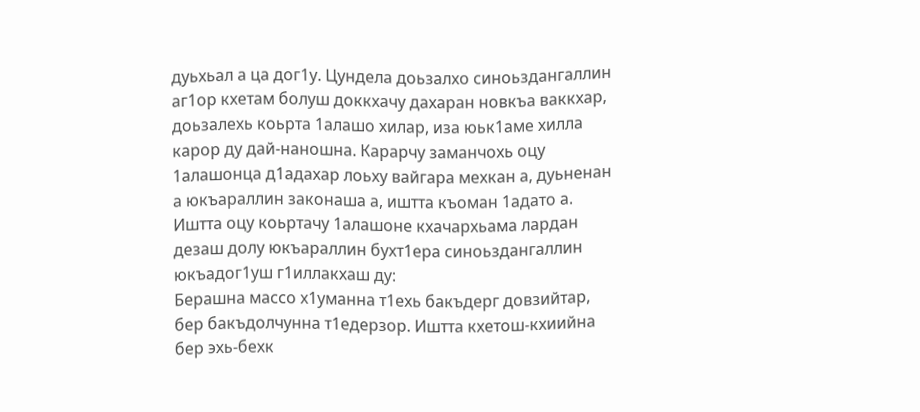дуьхьал а ца дог1у. Цундела доьзалхо синоьздангаллин аг1ор кхетам болуш доккхачу дахаран новкъа ваккхар, доьзалехь коьрта 1алашо хилар, иза юьк1аме хилла карор ду дай-наношна. Карарчу заманчохь оцу 1алашонца д1адахар лоьху вайгара мехкан а, дуьненан а юкъараллин законаша а, иштта къоман 1адато а. Иштта оцу коьртачу 1алашоне кхачархьама лардан дезаш долу юкъараллин бухт1ера синоьздангаллин юкъадог1уш г1иллакхаш ду:
Берашна массо х1уманна т1ехь бакъдерг довзийтар, бер бакъдолчунна т1едерзор. Иштта кхетош-кхиийна бер эхь-бехк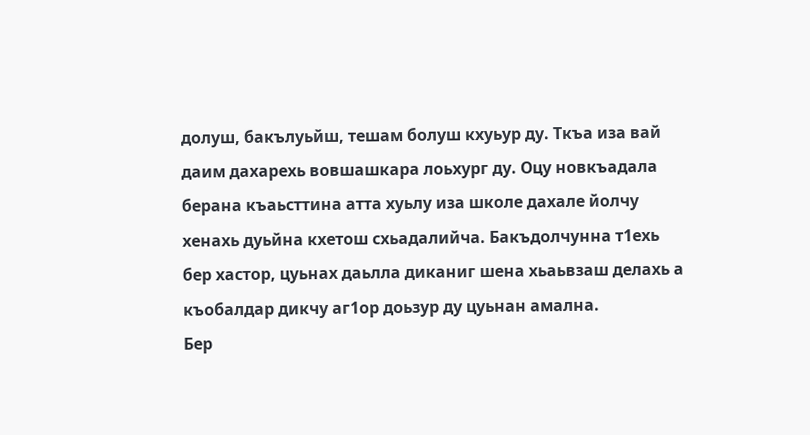долуш, бакълуьйш, тешам болуш кхуьур ду. Ткъа иза вай даим дахарехь вовшашкара лоьхург ду. Оцу новкъадала берана къаьсттина атта хуьлу иза школе дахале йолчу хенахь дуьйна кхетош схьадалийча. Бакъдолчунна т1ехь бер хастор, цуьнах даьлла диканиг шена хьаьвзаш делахь а къобалдар дикчу аг1ор доьзур ду цуьнан амална.
Бер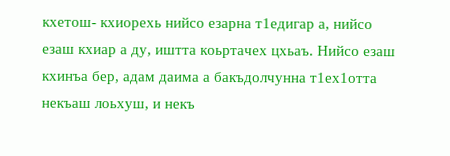кхетош- кхиорехь нийсо езарна т1едигар а, нийсо езаш кхиар а ду, иштта коьртачех цхьаъ. Нийсо езаш кхинъа бер, адам даима а бакъдолчунна т1ех1отта некъаш лоьхуш, и некъ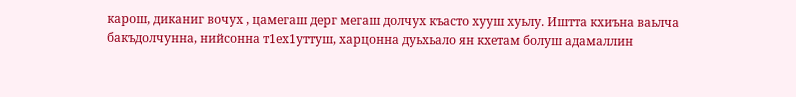карош, диканиг вочух , цамегаш дерг мегаш долчух къасто хууш хуьлу. Иштта кхиъна ваьлча бакъдолчунна, нийсонна т1ех1уттуш, харцонна дуьхьало ян кхетам болуш адамаллин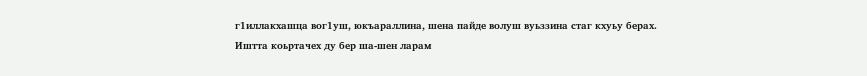г1иллакхашца вог1уш, юкъараллина, шена пайде волуш вуьззина стаг кхуьу берах.
Иштта коьртачех ду бер ша-шен ларам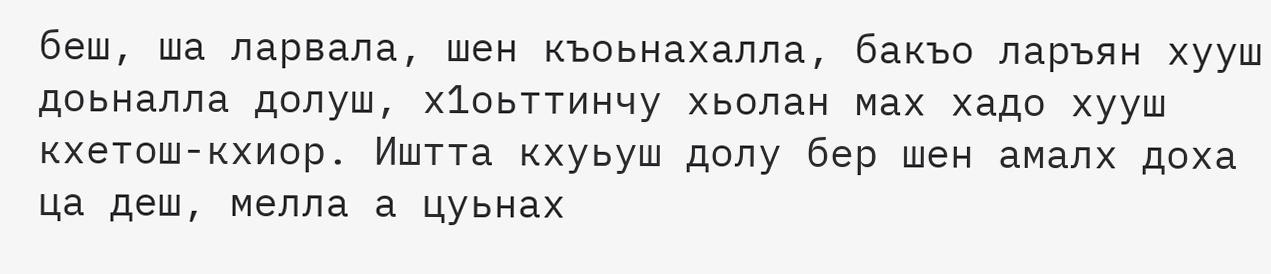беш, ша ларвала, шен къоьнахалла, бакъо ларъян хууш доьналла долуш, х1оьттинчу хьолан мах хадо хууш кхетош-кхиор. Иштта кхуьуш долу бер шен амалх доха ца деш, мелла а цуьнах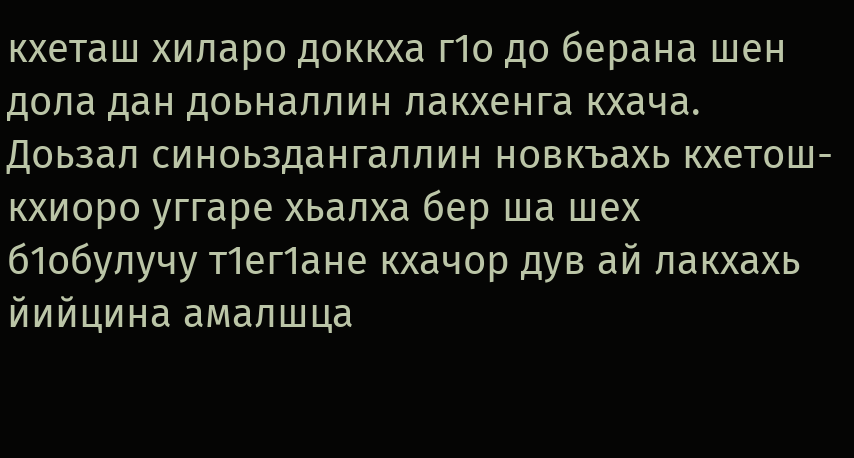кхеташ хиларо доккха г1о до берана шен дола дан доьналлин лакхенга кхача.
Доьзал синоьздангаллин новкъахь кхетош-кхиоро уггаре хьалха бер ша шех б1обулучу т1ег1ане кхачор дув ай лакхахь йийцина амалшца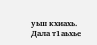уьш кхиахь. Дала т1аьхье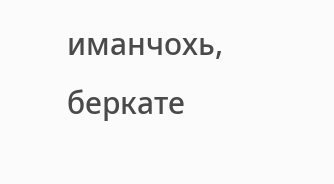иманчохь, беркате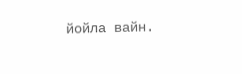йойла вайн.